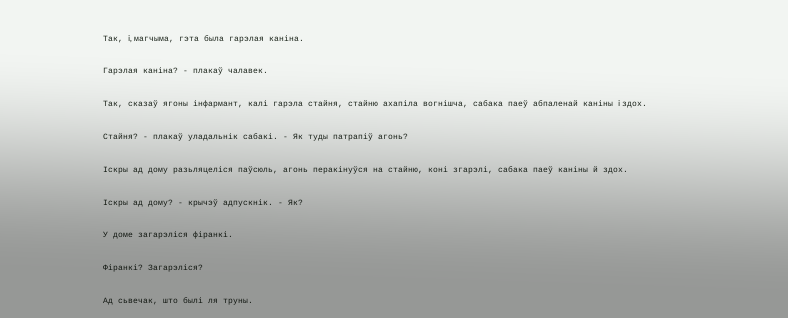Так, i, магчыма, гэта была гарэлая канiна.

Гарэлая канiна? - плакаў чалавек.

Так, сказаў ягоны iнфармант, калi гарэла стайня, стайню ахапiла вогнiшча, сабака паеў абпаленай канiны i здох.

Стайня? - плакаў уладальнiк сабакi. - Як туды патрапiў агонь?

Iскры ад дому разьляцелiся паўсюль, агонь перакiнуўся на стайню, конi згарэлi, сабака паеў канiны й здох.

Iскры ад дому? - крычэў адпускнiк. - Як?

У доме загарэлiся фiранкi.

Фiранкi? Загарэлiся?

Ад сьвечак, што былi ля труны.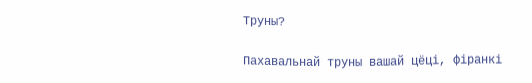Труны?

Пахавальнай труны вашай цёцi, фiранкi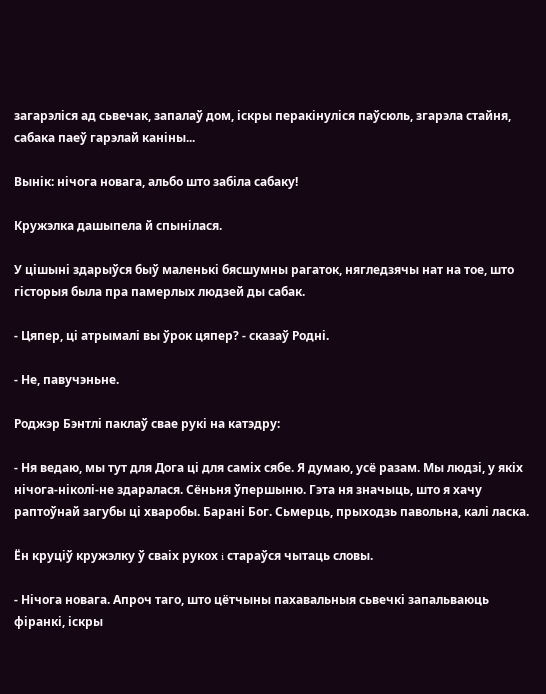загарэлiся ад сьвечак, запалаў дом, iскры перакiнулiся паўсюль, згарэла стайня, сабака паеў гарэлай канiны...

Вынiк: нiчога новага, альбо што забiла сабаку!

Кружэлка дашыпела й спынiлася.

У цiшынi здарыўся быў маленькi бясшумны рагаток, нягледзячы нат на тое, што гiсторыя была пра памерлых людзей ды сабак.

- Цяпер, цi атрымалi вы ўрок цяпер? - сказаў Роднi.

- Не, павучэньне.

Роджэр Бэнтлi паклаў свае рукi на катэдру:

- Ня ведаю, мы тут для Дога цi для самiх сябе. Я думаю, усё разам. Мы людзi, у якiх нiчога-нiколi-не здаралася. Сёньня ўпершыню. Гэта ня значыць, што я хачу раптоўнай загубы цi хваробы. Баранi Бог. Сьмерць, прыходзь павольна, калi ласка.

Ён круцiў кружэлку ў сваiх рукох i стараўся чытаць словы.

- Нiчога новага. Апроч таго, што цётчыны пахавальныя сьвечкi запальваюць фiранкi, iскры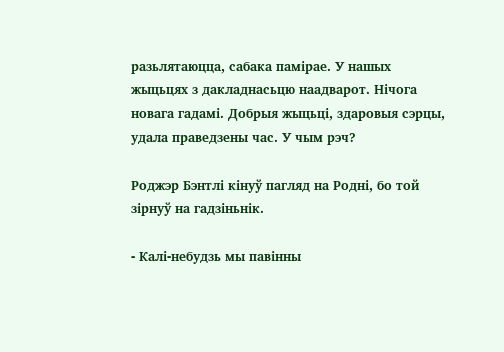разьлятаюцца, сабака памiрае. У нашых жыцьцях з дакладнасьцю наадварот. Нiчога новага гадамi. Добрыя жыцьцi, здаровыя сэрцы, удала праведзены час. У чым рэч?

Роджэр Бэнтлi кiнуў пагляд на Роднi, бо той зiрнуў на гадзiньнiк.

- Калi-небудзь мы павiнны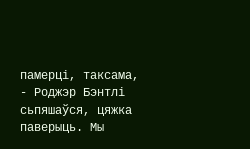памерцi, таксама, - Роджэр Бэнтлi сьпяшаўся, цяжка паверыць. Мы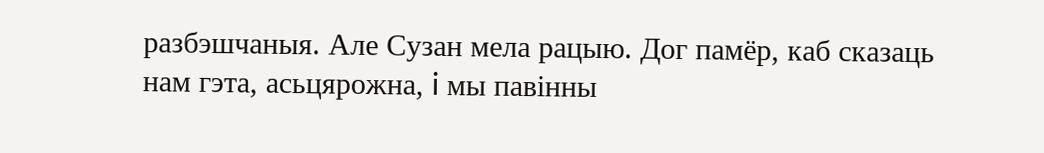разбэшчаныя. Але Сузан мела рацыю. Дог памёр, каб сказаць нам гэта, асьцярожна, i мы павiнны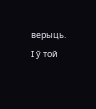верыць. I ў той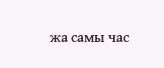жа самы час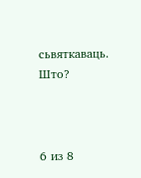сьвяткаваць. Што?



6 из 8